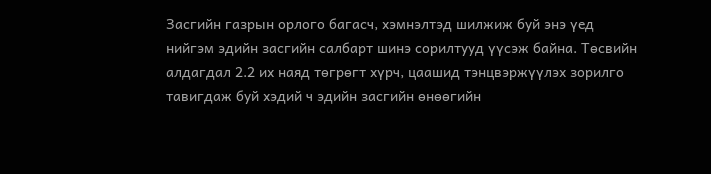Засгийн газрын орлого багасч, хэмнэлтэд шилжиж буй энэ үед нийгэм эдийн засгийн салбарт шинэ сорилтууд үүсэж байна. Төсвийн алдагдал 2.2 их наяд төгрөгт хүрч, цаашид тэнцвэржүүлэх зорилго тавигдаж буй хэдий ч эдийн засгийн өнөөгийн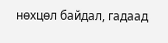нөхцөл байдал, гадаад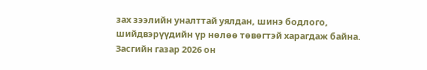зах зээлийн уналттай уялдан, шинэ бодлого, шийдвэрүүдийн үр нөлөө төвөгтэй харагдаж байна.
Засгийн газар 2026 он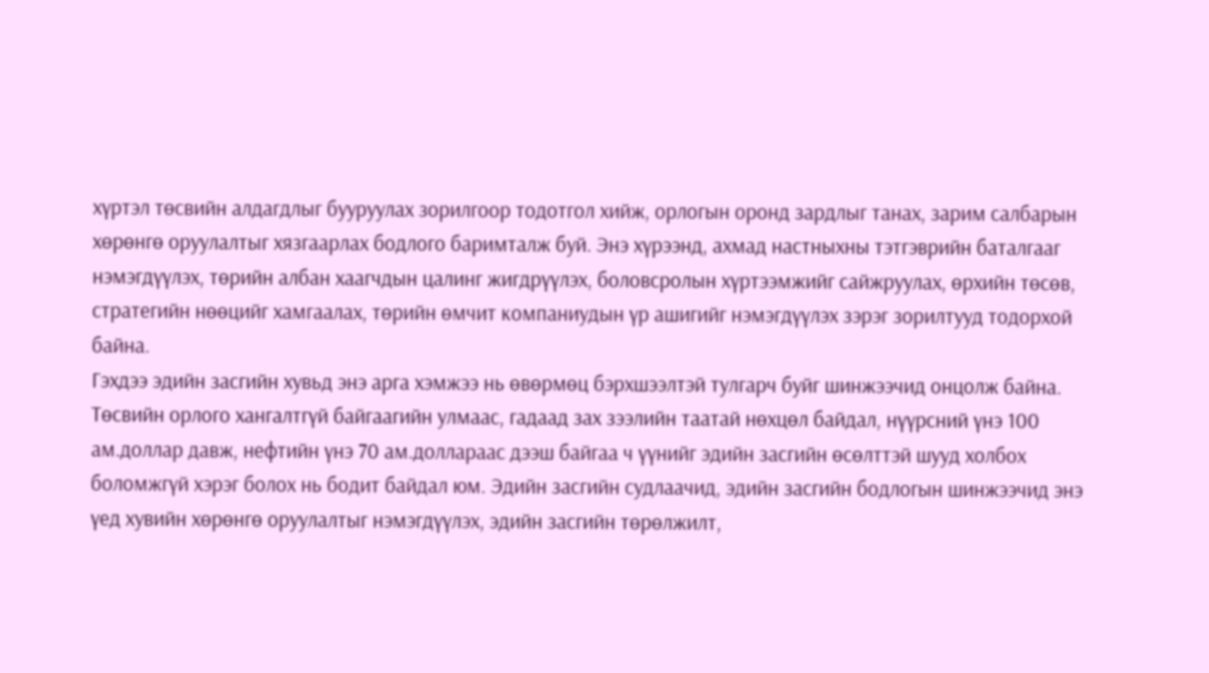хүртэл төсвийн алдагдлыг бууруулах зорилгоор тодотгол хийж, орлогын оронд зардлыг танах, зарим салбарын хөрөнгө оруулалтыг хязгаарлах бодлого баримталж буй. Энэ хүрээнд, ахмад настныхны тэтгэврийн баталгааг нэмэгдүүлэх, төрийн албан хаагчдын цалинг жигдрүүлэх, боловсролын хүртээмжийг сайжруулах, өрхийн төсөв, стратегийн нөөцийг хамгаалах, төрийн өмчит компаниудын үр ашигийг нэмэгдүүлэх зэрэг зорилтууд тодорхой байна.
Гэхдээ эдийн засгийн хувьд энэ арга хэмжээ нь өвөрмөц бэрхшээлтэй тулгарч буйг шинжээчид онцолж байна. Төсвийн орлого хангалтгүй байгаагийн улмаас, гадаад зах зээлийн таатай нөхцөл байдал, нүүрсний үнэ 100 ам.доллар давж, нефтийн үнэ 70 ам.доллараас дээш байгаа ч үүнийг эдийн засгийн өсөлттэй шууд холбох боломжгүй хэрэг болох нь бодит байдал юм. Эдийн засгийн судлаачид, эдийн засгийн бодлогын шинжээчид энэ үед хувийн хөрөнгө оруулалтыг нэмэгдүүлэх, эдийн засгийн төрөлжилт,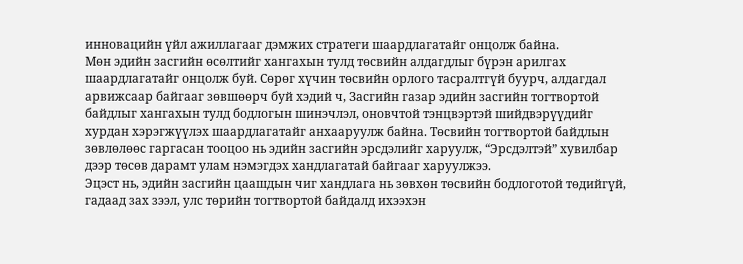инновацийн үйл ажиллагааг дэмжих стратеги шаардлагатайг онцолж байна.
Мөн эдийн засгийн өсөлтийг хангахын тулд төсвийн алдагдлыг бүрэн арилгах шаардлагатайг онцолж буй. Сөрөг хүчин төсвийн орлого тасралтгүй буурч, алдагдал арвижсаар байгааг зөвшөөрч буй хэдий ч, Засгийн газар эдийн засгийн тогтвортой байдлыг хангахын тулд бодлогын шинэчлэл, оновчтой тэнцвэртэй шийдвэрүүдийг хурдан хэрэгжүүлэх шаардлагатайг анхааруулж байна. Төсвийн тогтвортой байдлын зөвлөлөөс гаргасан тооцоо нь эдийн засгийн эрсдэлийг харуулж, “Эрсдэлтэй” хувилбар дээр төсөв дарамт улам нэмэгдэх хандлагатай байгааг харуулжээ.
Эцэст нь, эдийн засгийн цаашдын чиг хандлага нь зөвхөн төсвийн бодлоготой төдийгүй, гадаад зах зээл, улс төрийн тогтвортой байдалд ихээхэн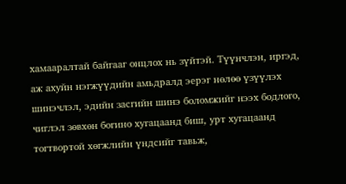хамааралтай байгааг онцлох нь зүйтэй. Түүнчлэн, иргэд, аж ахуйн нэгжүүдийн амьдралд эерэг нөлөө үзүүлэх шинэчлэл, эдийн засгийн шинэ боломжийг нээх бодлого, чиглэл зөвхөн богино хугацаанд биш, урт хугацаанд тогтвортой хөгжлийн үндсийг тавьж,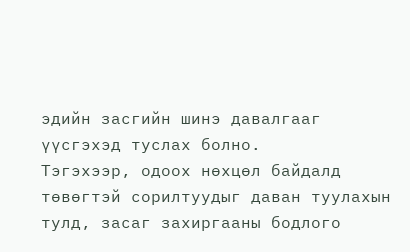эдийн засгийн шинэ давалгааг үүсгэхэд туслах болно.
Тэгэхээр, одоох нөхцөл байдалд төвөгтэй сорилтуудыг даван туулахын тулд, засаг захиргааны бодлого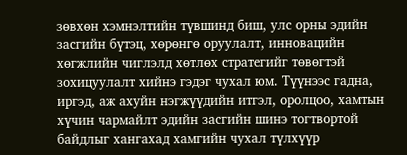зөвхөн хэмнэлтийн түвшинд биш, улс орны эдийн засгийн бүтэц, хөрөнгө оруулалт, инновацийн хөгжлийн чиглэлд хөтлөх стратегийг төвөгтэй зохицуулалт хийнэ гэдэг чухал юм. Түүнээс гадна, иргэд, аж ахуйн нэгжүүдийн итгэл, оролцоо, хамтын хүчин чармайлт эдийн засгийн шинэ тогтвортой байдлыг хангахад хамгийн чухал түлхүүр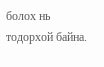болох нь тодорхой байна.